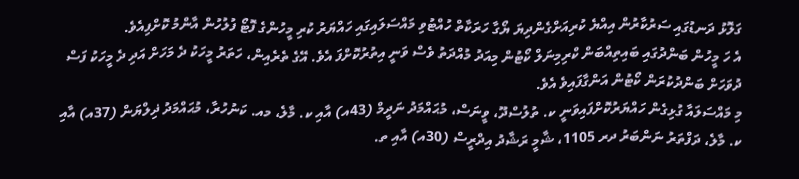ގަލޮޅު ދަނޑުގައި ސަރުކާރުން އިއްޔެ ކުރިއަށްގެންދިޔަ ޔޯގާ ހަރަކާތް ހުއްޓުވި މައްސަލައިގައި ހައްޔަރު ކުރި މީހުންގެ ފޮޓޯ ފުލުހުން އާންމު ކޮށްފިއެވެ.
އެ ހަ މީހުން ބަންދުގައި ބައިތިއްބަން ކްރިމިނަލް ކޯޓުން މިއަދު މުއްދަތު ވެސް ވަނީ އިތުރުކޮށްފަ އެވެ. އޭގެ ތެރެއިން، ހަތަރު މީހަކު ދެ މަހަށް އަދި ދެ މީހަކު ފަސް ދުވަހަށް ބަންދުކުރަން ކޯޓުން އަންގާފައިވެ އެވެ.
މި މައްސަލައާ ގުޅިގެން ހައްޔަރުކޮށްފައިވަނީ ކ. ތުލުސްދޫ، ވީނަސް، މުޙައްމަދު ނަދީމް (43އ) އާއި ކ. މާލެ، މއ. ކަނުހުރާ، މުޙައްމަދު ޛިލްޔަން (37އ) އާއި ކ. މާލެ، ދަފްތަރު ނަންބަރު ދރ 1105، ޝާމީ ރަޝާދު އިދްރީސް (30އ) އާއި ތ.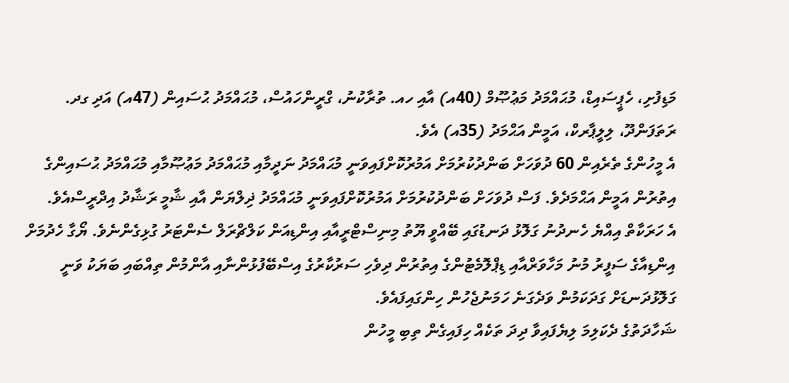މަޑިފުށި، ހެޕީސައިޑް، މުޙައްމަދު މަޢުޞޫމް (40އ) އާއި ހއ. ތުރާކުނު، ގްރީންހައުސް، މުޙައްމަދު ޙުސައިން (47އ) އަދި ގދ. ރަތަފަންދޫ، ލިލީޕާރކް، އަމީން އަޙްމަދު (35އ) އެވެ.
އެ މީހުންގެ ތެރެއިން 60 ދުވަހަށް ބަންދުކުރުމަށް އަމުރުކޮށްފައިވަނީ މުޙައްމަދު ނަދީމާއި މުޙައްމަދު މަޢުޞޫމާއި މުޙައްމަދު ޙުސައިންގެ އިތުރުން އަމީން އަޙްމަދެވެ. ފަސް ދުވަހަށް ބަންދުކުރުމަށް އަމުރުކޮށްފައިވަނީ މުޙައްމަދު ޛިލްޔަން އާއި ޝާމީ ރަޝާދު އިދްރީސްއެވެ.
އެ ހަރަކާތް އިއްޔެ ހެނދުނު ގަލޮޅު ދަނޑުގައި ބޭއްވީ ޔޫތު މިނިސްޓްރީއާއި އިންޑިއަން ކަލްޗްރަލް ސެންޓަރު ގުޅިގެންނެވެ. ޔޯގާ ހެދުމަށް އިންޑިއާގެ ސަފީރު މުނު މަހާވަރްއާއި ޑިޕްލޮމެޓުންގެ އިތުރުން ދިވެހި ސަރުކާރުގެ އިސްބޭފުޅުންނާއި އާންމުން ތިއްބައި ބަޔަކު ވަނީ ގަލޮޅުދަނޑަށް ގަދަކަމުން ވަދެގަނެ ހަމަނުޖެހުން ހިންގައިފައެވެ.
ޝަހާދަތުގެ ދެކަލިމަ ލިޔެފައިވާ ދިދަ ތަކެއް ހިފައިގެން ތިބި މީހުން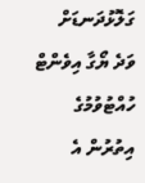ގަލޮޅުދަނޑަށް ވަދެ ޔޯގާ އިވެންޓް ހުއްޓުވުމުގެ އިތުރުން އެ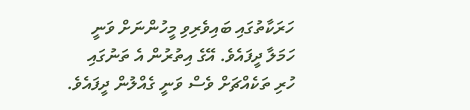ހަރަކާތުގައި ބައިވެރިވި މީހުންނަށް ވަނީ ހަމަލާ ދީފައެވެ. އޭގެ އިތުރުން އެ ތަނުގައި ހުރި ތަކެއްޗަށް ވެސް ވަނީ ގެއްލުން ދީފައެވެ.